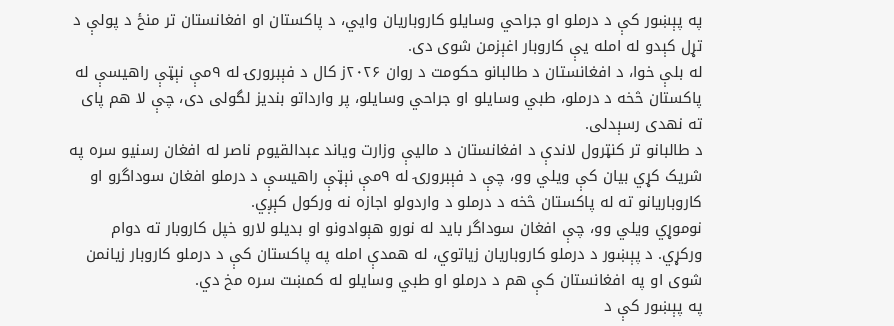په پېښور کې د درملو او جراحي وسایلو کاروباریان وايي، د پاکستان او افغانستان تر منځ د پولې د تړل کېدو له امله یې کاروبار اغېزمن شوی دی.
له بلې خوا، د افغانستان د طالبانو حکومت د روان ۲۰۲۶ز کال د فېبرورۍ له ۹مې نېټې راهیسې له پاکستان څخه د درملو، طبي وسایلو او جراحي وسایلو، پر وارداتو بندیز لگولی دی، چې لا هم پای ته نهدی رسېدلی.
د طالبانو تر کنټرول لاندې د افغانستان د مالیې وزارت ویاند عبدالقیوم ناصر له افغان رسنیو سره په شریک کړي بیان کې ویلي وو، چې د فېبرورۍ له ۹مې نېټې راهیسې د درملو افغان سوداگرو او کاروباریانو ته له پاکستان څخه د درملو د واردولو اجازه نه ورکول کېږي.
نوموړي ویلي وو، چې افغان سوداگر باید له نورو هېوادونو او بدیلو لارو خپل کاروبار ته دوام ورکړي. د پېښور د درملو کاروباریان زیاتوي، له همدې امله په پاکستان کې د درملو کاروبار زیانمن شوی او په افغانستان کې هم د درملو او طبي وسایلو له کمښت سره مخ دي.
په پېښور کې د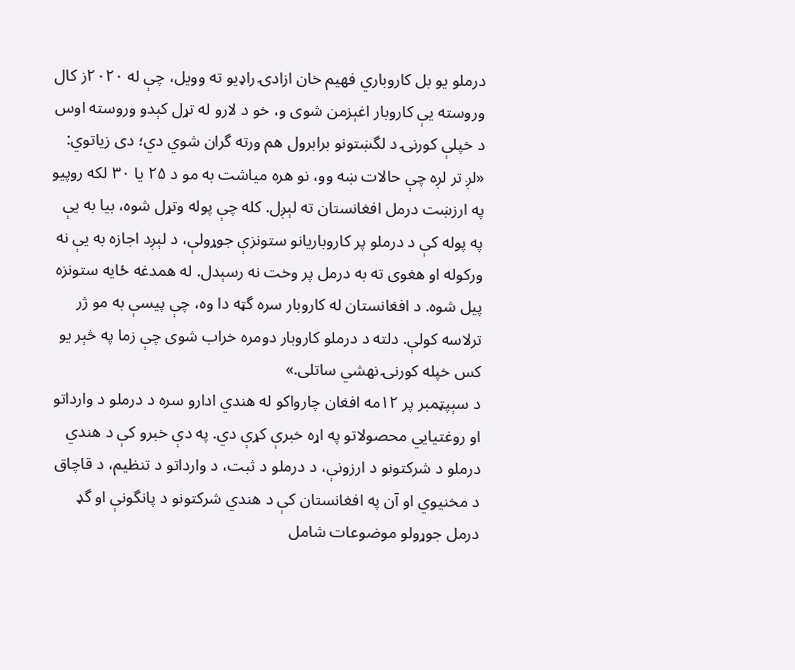درملو یو بل کاروباري فهیم خان ازادۍ راډیو ته وویل، چې له ۲۰۲۰ز کال وروسته یې کاروبار اغېزمن شوی و، خو د لارو له تړل کېدو وروسته اوس د خپلې کورنۍ د لگښتونو برابرول هم ورته گران شوي دي؛ دی زیاتوي: «لږ تر لږه چې حالات ښه وو، نو هره میاشت به مو د ۲۵ یا ۳۰ لکه روپیو په ارزښت درمل افغانستان ته لېږل. کله چې پوله وتړل شوه، بیا به یې په پوله کې د درملو پر کاروباریانو ستونزې جوړولې، د لېږد اجازه به یې نه ورکوله او هغوی ته به درمل پر وخت نه رسېدل. له همدغه ځایه ستونزه پیل شوه. د افغانستان له کاروبار سره گټه دا وه، چې پیسې به مو ژر ترلاسه کولې. دلته د درملو کاروبار دومره خراب شوی چې زما په څېر یو کس خپله کورنۍ نهشي ساتلی.»
د سېپټمبر پر ۱۲مه افغان چارواکو له هندي ادارو سره د درملو د وارداتو او روغتیايي محصولاتو په اړه خبرې کړې دي. په دې خبرو کې د هندي درملو د شرکتونو د ارزونې، د درملو د ثبت، د وارداتو د تنظیم، د قاچاق د مخنیوي او آن په افغانستان کې د هندي شرکتونو د پانگونې او گډ درمل جوړولو موضوعات شامل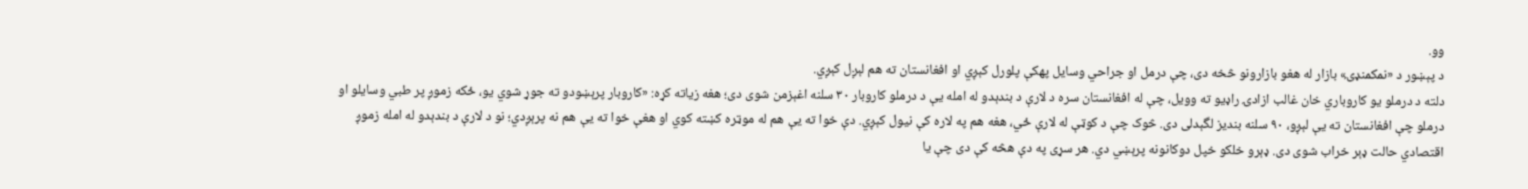وو.
د پېښور د «نمکمنډۍ» بازار له هغو بازارونو څخه دی، چې درمل او جراحي وسایل پهکې پلورل کېږي او افغانستان ته هم لېږل کېږي.
دلته د درملو یو کاروباري خان غالب ازادۍ راډیو ته وویل، چې له افغانستان سره د لارې د بندېدو له امله یې د درملو کاروبار ۳۰ سلنه اغېزمن شوی دی؛ هغه زیاته کړه: «کاروبار پرېښودو ته جوړ شوي یو، ځکه زموږ پر طبي وسایلو او درملو چې افغانستان ته یې لېږو، ۹۰ سلنه بندیز لگېدلی دی. څوک چې د کوټې له لارې ځي، هغه هم په لاره کې نیول کېږي. دې خوا ته یې هم له موټره کښته کوي او هغې خوا ته یې هم نه پرېږدي؛ نو د لارې د بندېدو له امله زموږ اقتصادي حالت ډېر خراب شوی دی. ډېرو خلکو خپل دوکانونه پرېښي دي. هر سړی په دې هڅه کې دی چې یا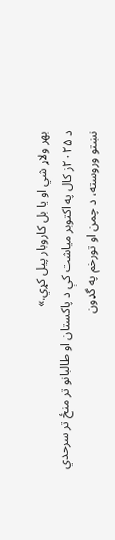بهر ولاړ شي او یا بل کاروبار پیل کړي.»
د ۲۰۲۵ز کال په اکتوبر میاشت کې د پاکستان او طالبانو تر منځ تر سرحدي نښتو وروسته، د چمن او تورخم په گډون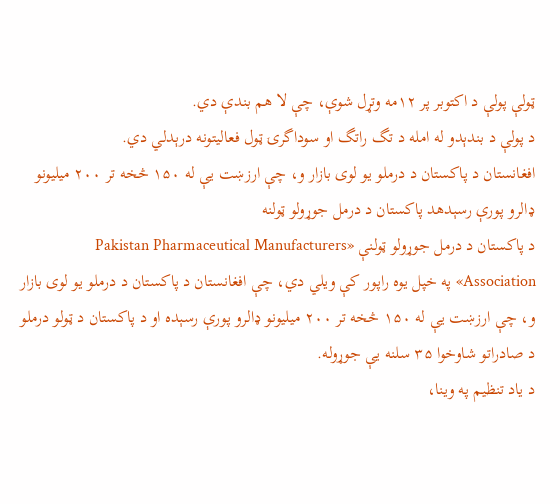ټولې پولې د اکتوبر پر ۱۲مه وتړل شوې، چې لا هم بندې دي.
د پولې د بندېدو له امله د تگ راتگ او سوداگرۍ ټول فعالیتونه درېدلي دي.
افغانستان د پاکستان د درملو یو لوی بازار و، چې ارزښت یې له ۱۵۰ څخه تر ۲۰۰ میلیونو ډالرو پورې رسېدهد پاکستان د درمل جوړولو ټولنه
د پاکستان د درمل جوړولو ټولنې «Pakistan Pharmaceutical Manufacturers Association» په خپل یوه راپور کې ویلي دي، چې افغانستان د پاکستان د درملو یو لوی بازار و، چې ارزښت یې له ۱۵۰ څخه تر ۲۰۰ میلیونو ډالرو پورې رسېده او د پاکستان د ټولو درملو د صادراتو شاوخوا ۳۵ سلنه یې جوړوله.
د یاد تنظیم په وینا،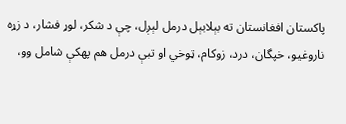پاکستان افغانستان ته بېلابېل درمل لېږل، چې د شکر، لوړ فشار، د زړه ناروغیو، خپگان، درد، زوکام، ټوخي او تبې درمل هم پهکې شامل وو،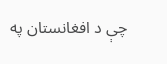چې د افغانستان په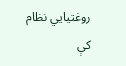روغتیايي نظام کې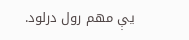یې مهم رول درلود.